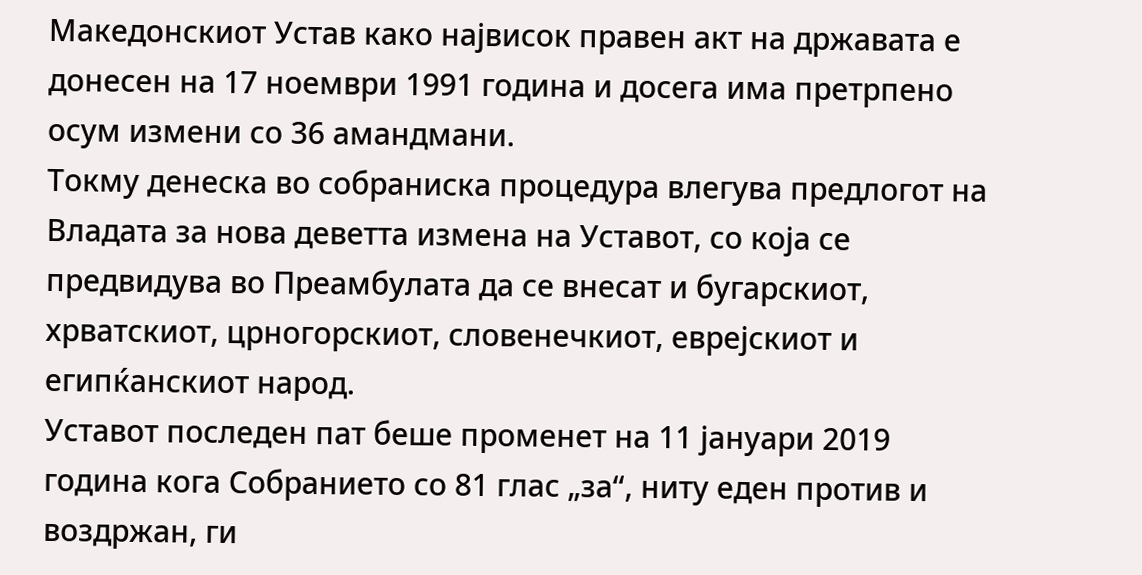Македонскиот Устав како највисок правен акт на државата е донесен на 17 ноември 1991 година и досега има претрпено осум измени со 36 амандмани.
Токму денеска во собраниска процедура влегува предлогот на Владата за нова деветта измена на Уставот, со која се предвидува во Преамбулата да се внесат и бугарскиот, хрватскиот, црногорскиот, словенечкиот, еврејскиот и египќанскиот народ.
Уставот последен пат беше променет на 11 јануари 2019 година кога Собранието со 81 глас „за“, ниту еден против и воздржан, ги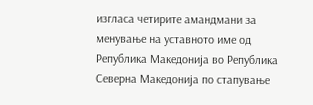изгласа четирите амандмани за менување на уставното име од Република Македонија во Република Северна Македонија по стапување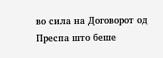во сила на Договорот од Преспа што беше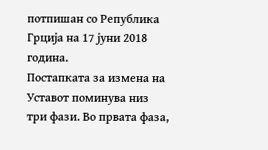потпишан со Република Грција на 17 јуни 2018 година.
Постапката за измена на Уставот поминува низ три фази. Во првата фаза,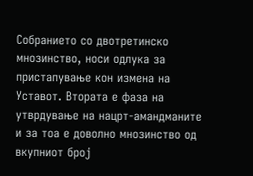Собранието со двотретинско мнозинство, носи одлука за пристапување кон измена на Уставот. Втората е фаза на утврдување на нацрт-амандманите и за тоа е доволно мнозинство од вкупниот број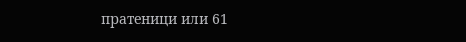пратеници или 61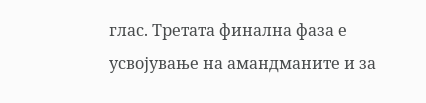глас. Третата финална фаза е усвојување на амандманите и за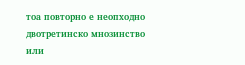тоа повторно е неопходно двотретинско мнозинство или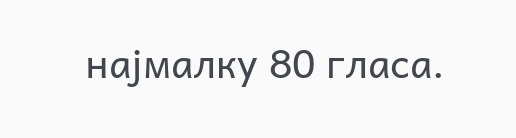најмалку 80 гласа.